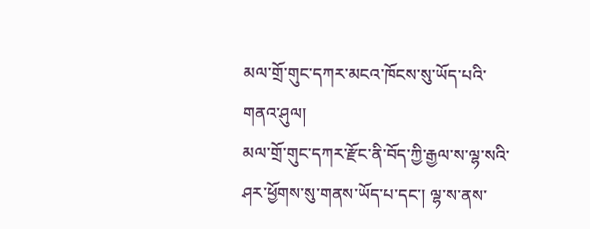མལ་གྲོ་གུང་དཀར་མངའ་ཁོངས་སུ་ཡོད་པའི་གནའ་ཤུལ།
མལ་གྲོ་གུང་དཀར་རྫོང་ནི་བོད་ཀྱི་རྒྱལ་ས་ལྷ་སའི་ཤར་ཕྱོགས་སུ་གནས་ཡོད་པ་དང་། ལྷ་ས་ནས་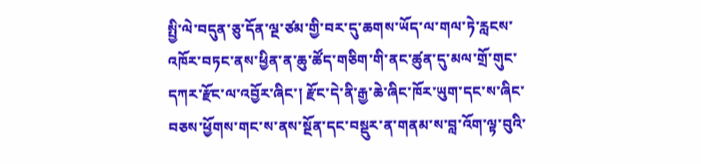སྤྱི་ལེ་བདུན་ཅུ་དོན་ལྔ་ཙམ་གྱི་བར་དུ་ཆགས་ཡོད་ལ་གལ་ཏེ་རླངས་འཁོར་བཏང་ནས་ཕྱིན་ན་ཆུ་ཚོད་གཅིག་གི་ནང་ཚུན་དུ་མལ་གྲོ་གུང་དཀར་རྫོང་ལ་འབྱོར་ཞིང་། རྫོང་དེ་ནི་རྒྱ་ཆེ་ཞིང་ཁོར་ཡུག་དང་ས་ཞིང་བཅས་ཕྱོགས་གང་ས་ནས་སྔོན་དང་བསྡུར་ན་གནམ་ས་བླ་འོག་ལྟ་བུའི་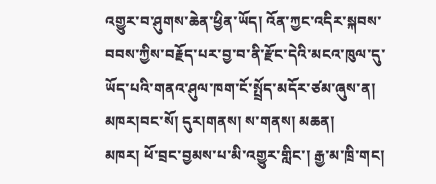འགྱུར་བ་ཤུགས་ཆེན་ཕྱིན་ཡོད། འོན་ཀྱང་འདིར་སྐབས་བབས་ཀྱིས་བརྗོད་པར་བྱ་བ་ནི་རྫོང་དེའི་མངའ་ཁུལ་དུ་ཡོད་པའི་གནའ་ཤུལ་ཁག་ངོ་སྤྲོད་མདོར་ཙམ་ཞུས་ན།
མཁར།བང་སོ། དུར།གནས། ས་གནས། མཆན།
མཁར། ཕོ་བྲང་བྱམས་པ་མི་འགྱུར་གླིང་། རྒྱ་མ་ཁྲི་གང།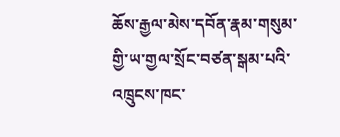ཆོས་རྒྱལ་མེས་དབོན་རྣམ་གསུམ་གྱི་ཡ་གྱལ་སྲོང་བཙན་སྒམ་པའི་འཁྲུངས་ཁང་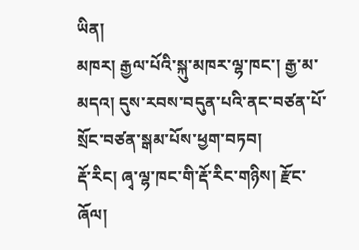ཡིན།
མཁར། རྒྱལ་པོའི་སྐུ་མཁར་ལྷ་ཁང་། རྒྱ་མ་མདའ། དུས་རབས་བདུན་པའི་ནང་བཙན་པོ་སྲོང་བཙན་སྒམ་པོས་ཕྱག་བཏབ།
རྡོ་རིང། ཞྭ་ལྷ་ཁང་གི་རྡོ་རིང་གཉིས། རྫོང་ཞོལ།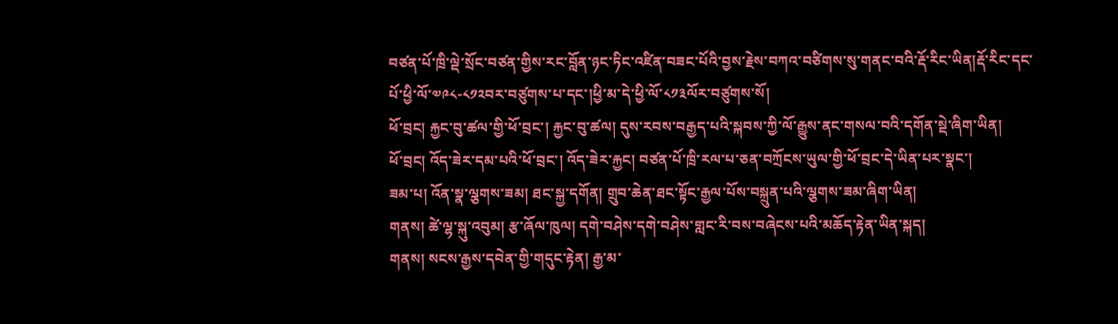བཙན་པོ་ཁྲི་ལྡེ་སྲོང་བཙན་གྱིས་རང་བློན་ཉང་ཏིང་འཛིན་བཟང་པོའི་བྱས་རྗེས་བཀའ་བཙིགས་སུ་གནང་བའི་རྡོ་རིང་ཡིན།རྡོ་རིང་དང་པོ་ཕྱི་ལོ་༧༩༨-༨༡༢བར་བཙུགས་པ་དང་།ཕྱི་མ་དེ་ཕྱི་ལོ་༨༡༣ལོར་བཙུགས་སོ།
ཕོ་བྲང། རྐྱང་བུ་ཚལ་གྱི་ཕོ་བྲང་། རྐྱང་བུ་ཚལ། དུས་རབས་བརྒྱད་པའི་སྐབས་ཀྱི་ལོ་རྒྱུས་ནང་གསལ་བའི་དགོན་སྡེ་ཞིག་ཡིན།
ཕོ་བྲང། འོད་ཟེར་དམ་པའི་ཕོ་བྲང་། འོད་ཟེར་རྐྱང། བཙན་པོ་ཁྲི་རལ་པ་ཅན་བཀྲོངས་ཡུལ་གྱི་ཕོ་བྲང་དེ་ཡིན་པར་སྣང་།
ཟམ་པ། འོན་སྣ་ལྕགས་ཟམ། ཐང་སྐྱ་དགོན། གྲུབ་ཆེན་ཐང་སྟོང་རྒྱལ་པོས་བསྐྲུན་པའི་ལྕགས་ཟམ་ཞིག་ཡིན།
གནས། ཚེ་ལྷ་སྐུ་འབུམ། རྩ་ཞོལ་ཁུལ། དགེ་བཤེས་དགེ་བཤེས་གླང་རི་བས་བཞེངས་པའི་མཆོད་རྟེན་ཡིན་སྐད།
གནས། སངས་རྒྱས་དབེན་གྱི་གདུང་རྟེན། རྒྱ་མ་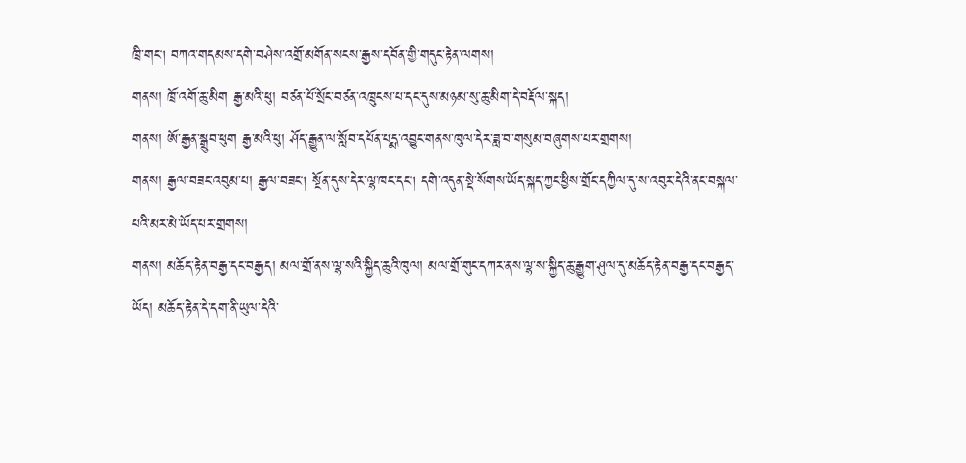ཁྲི་གང། བཀའ་གདམས་དགེ་བཤེས་འགྲོ་མགོན་སངས་རྒྱས་དབོན་གྱི་གདུང་རྟེན་ལགས།
གནས། ཁྲོ་འགོ་ཆུ་མིག རྒྱ་མའི་ཕུ། བཙན་པོ་སྲོང་བཙན་འཁྲུངས་པ་དང་དུས་མཉམ་སུ་ཆུ་མིག་དེ་བརྡོལ་སྐད།
གནས། ཨོ་རྒྱན་སྒྲུབ་ཕུག རྒྱ་མའི་ཕུ། ཤོད་རྒྱུན་ལ་སློབ་དཔོན་པདྨ་འབྱུང་གནས་ཁུལ་དེར་ཟླ་བ་གསུམ་བཞུགས་པར་གྲགས།
གནས། རྒྱལ་བཟང་འབུམ་པ། རྒྱལ་བཟང། སྔོན་དུས་དེར་ལྷ་ཁང་དང། དགེ་འདུན་སྡེ་སོགས་ཡོད་སྐད་ཀྱང་ཕྱིས་གྲོང་དཀྱིལ་དུ་ས་འབུར་དེའི་ནང་བསྐལ་པའི་མར་མེ་ཡོད་པར་གྲགས།
གནས། མཆོད་རྟེན་བརྒྱ་དང་བརྒྱད། མལ་གྲོ་ནས་ལྷ་སའི་སྐྱིད་ཆུའི་ཁུལ། མལ་གྲོ་གུང་དཀར་ནས་ལྷ་ས་སྐྱིད་ཆུ་རྒྱུག་ཤུལ་དུ་མཆོད་རྟེན་བརྒྱ་དང་བརྒྱད་ཡོད། མཆོད་རྟེན་དེ་དག་ནི་ཡུལ་དེའི་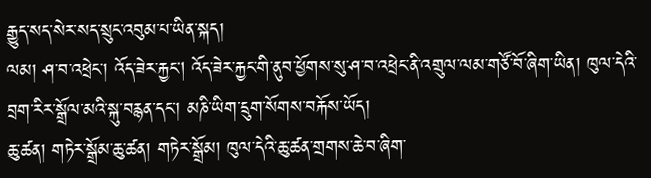རྒྱུད་སད་སེར་སད་སྲུང་འབུམ་པ་ཡིན་སྐད།
ལམ། ཤ་བ་འཕྲེང་། འོད་ཟེར་རྐྱང། འོད་ཟེར་རྐྱང་གི་ནུབ་ཕྱོགས་སུ་ཤ་བ་འཕྲེང་ནི་འགྲུལ་ལམ་གཙོ་བོ་ཞིག་ཡིན། ཁུལ་དེའི་བྲག་རིར་སྒྲོལ་མའི་སྐུ་བརྙན་དང་། མཎི་ཡིག་དྲུག་སོགས་བརྐོས་ཡོད།
ཆུ་ཚན། གཏེར་སྒྲོམ་ཆུ་ཚན། གཏེར་སྒྲོམ། ཁུལ་དེའི་ཆུ་ཚན་གྲགས་ཆེ་བ་ཞིག་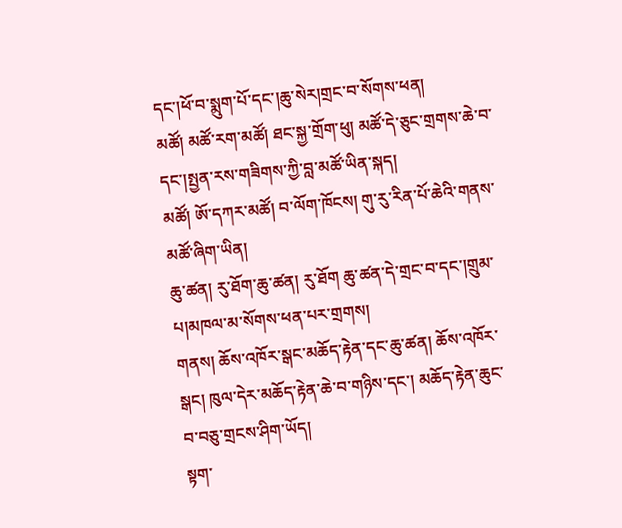དང་།ཕོ་བ་སྨུག་པོ་དང་།ཆུ་སེར།གྲང་བ་སོགས་ཕན།
མཚོ། མཚོ་རག་མཚོ། ཐང་སྐྱ་གྲོག་ཕུ། མཚོ་དེ་ཅུང་གྲགས་ཆེ་བ་དང་།སྤྱན་རས་གཟིགས་ཀྱི་བླ་མཚོ་ཡིན་སྐད།
མཚོ། ཨོ་དཀར་མཚོ། བ་ལོག་ཁོངས། གུ་རུ་རིན་པོ་ཆེའི་གནས་མཚོ་ཞིག་ཡིན།
ཆུ་ཚན། རུ་ཐོག་ཆུ་ཚན། རུ་ཐོག ཆུ་ཚན་དེ་གྲང་བ་དང་།གྲུམ་པ།མཁལ་མ་སོགས་ཕན་པར་གྲགས།
གནས། ཆོས་འཁོར་སྒང་མཆོད་རྟེན་དང་ཆུ་ཚན། ཆོས་འཁོར་སྒང། ཁུལ་དེར་མཆོད་རྟེན་ཆེ་བ་གཉིས་དང་། མཆོད་རྟེན་ཆུང་བ་བཅུ་གྲངས་ཤིག་ཡོད།
སྟག་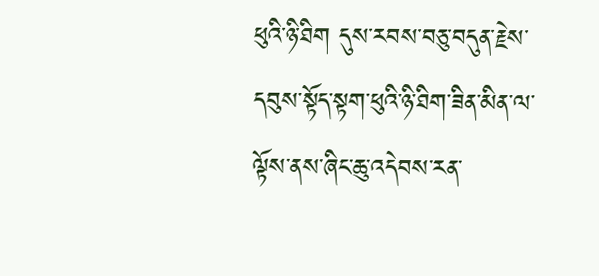ཕུའི་ཉི་ཐིག དུས་རབས་བཅུ་བདུན་རྗེས་དབུས་སྟོད་སྟག་ཕུའི་ཉི་ཐིག་ཟིན་མིན་ལ་ལྟོས་ནས་ཞིང་ཆུ་འདེབས་རན་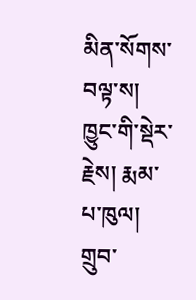མིན་སོགས་བལྟ་ས།
ཁྱུང་གི་སྡེར་རྗེས། རྨམ་པ་ཁུལ། གྲུབ་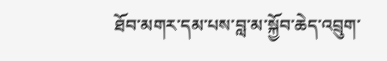ཐོབ་མགར་དམ་པས་བླ་མ་སྐྱོབ་ཆེད་འབྲུག་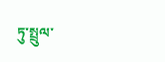ཏུ་སྤྲུལ་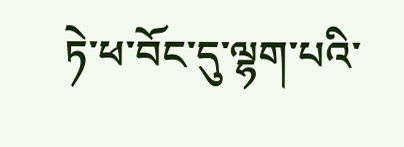ཏེ་ཕ་བོང་དུ་ལྷག་པའི་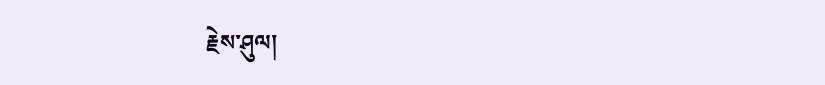རྗེས་ཤུལ།